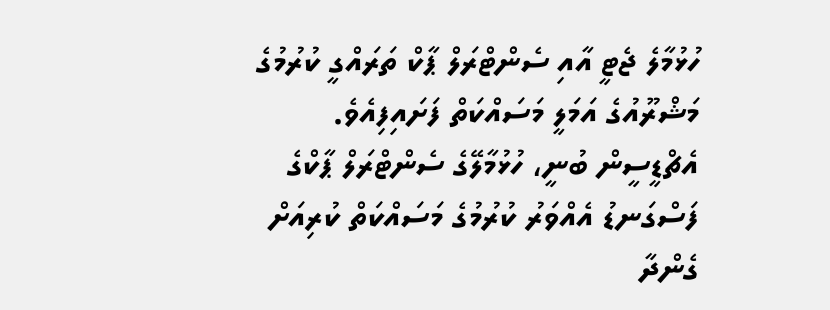ހުޅުމާލެ ޖެޓީ އާއި ސެންޓްރަލް ޕާކް ތަރައްގީ ކުރުމުގެ މަޝްރޫއުގެ އަމަލީ މަސައްކަތް ފަށައިފިއެވެ.
އެޗްޑީސީން ބުނީ، ހުޅުމާލޭގެ ސެންޓްރަލް ޕާކްގެ ފަސްގަނޑު އެއްވަރު ކުރުމުގެ މަސައްކަތް ކުރިއަށް ގެންދާ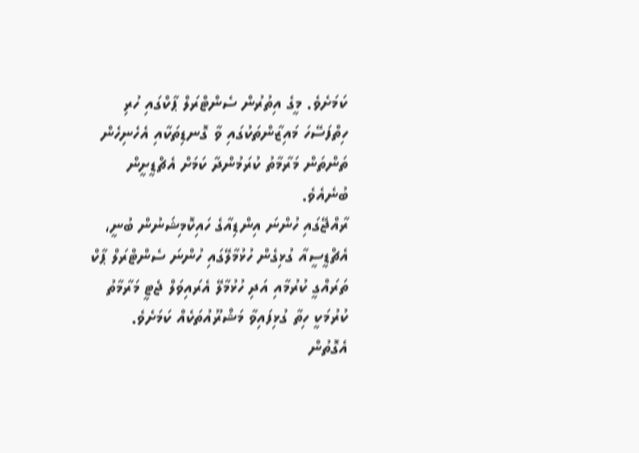ކަމަށެވެ. މީގެ އިތުރުން ސެންޓްރަލް ޕާކްގައި ހުރި ހިތްފަސޭހަ މައިޒާންތަކުގައި ވާ ގޮނޑިތަކާއި އެހެނިހެން ތަންތަން މަރާމާތު ކުރަމުންދާ ކަމަށް އެޗްޑީށީން ބުނެއެވެ.
ރާއްޖޭގައި ހުންނަ އިންޑިއާގެ ހައިކޮމިޝަނުން ބުނީ، އެޗްޑީސީއާ ގުޅިގެން ހުޅުމާލޭގައި ހުންނަ ސެންޓްރަލް ޕާކް ތަރައްގީ ކުރުމާއި އަދި ހުޅުމާލޭ އެރައިވަލް ޖެޓީ މަރާމާތު ކުރުމަކީ ހިތާ ގުޅިފައިވާ މަޝްރޫއުތަކެއް ކަމަށެވެ. އެގޮތުން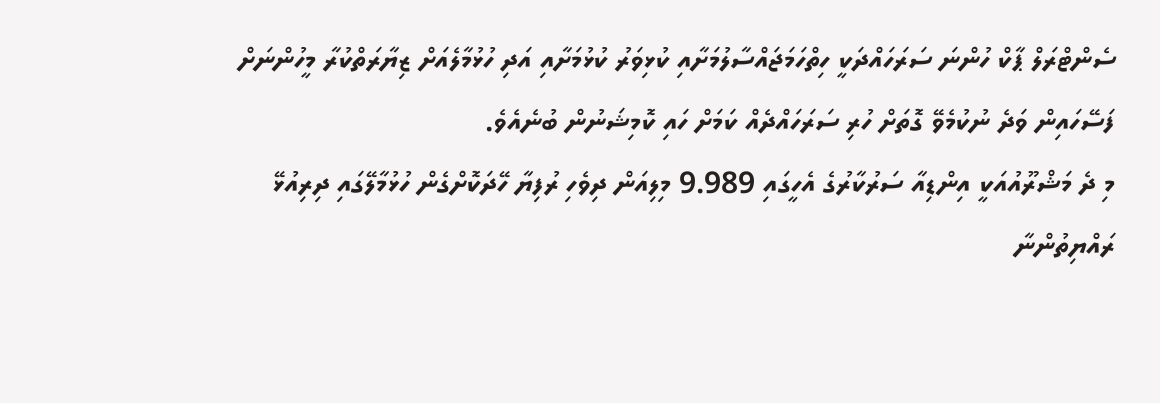ސެންޓްރަލް ޕާކް ހުންނަ ސަރަހައްދަކީ ހިތްހަމަޖައްސާލުމަށާއި ކުޅިވަރު ކުޅުމަށާއި އަދި ހުޅުމާލެއަށް ޒިޔާރަތްކުރާ މީހުންނަށް ފަސޭހައިން ވަދެ ނުކުމެވޭ ގޮތަށް ހުރި ސަރަހައްދެއް ކަމަށް ހައި ކޮމިޝަނުން ބުނެއެވެ.
މި ދެ މަޝްރޫއުއަކީ އިންޑިއާ ސަރުކާރުގެ އެހީގައި 9.989 މިލިއަން ދިވެހި ރުފިޔާ ހޭދަކޮށްގެން ހުޅުމާލޭގައި ދިރިއުޅޭ ރައްޔިތުންނާ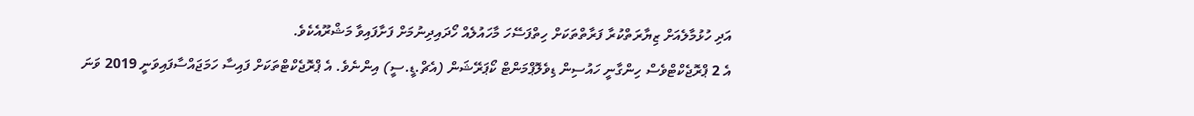އަދި ހުޅުމާލެއަށް ޒިޔާރަތްކުރާ ފަރާތްތަކަށް ހިތްފަސޭހަ މާހައުލެއް ހޯދައިދިނުމަށް ފަށާފައިވާ މަޝްރޫއެކެވެ.
އެ 2 ޕްރޮޖެކްޓްވެސް ހިންގާނީ ހައުސިން ޑިވެލޮޕްމަންޓް ކޯޕަރޭޝަން (އެޗް.ޑީ.ސީ) އިންނެވެ. އެ ޕްރޮޖެކްޓްތަކަށް ފައިސާ ހަމަޖައްސާފައިވަނީ 2019 ވަނަ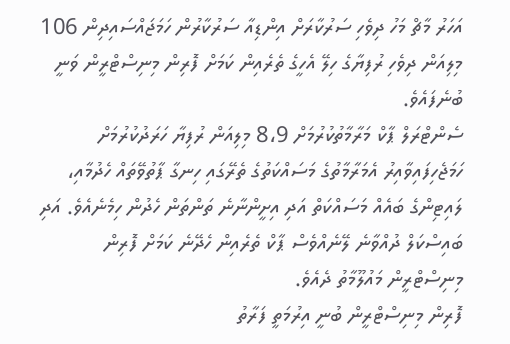އަހަރު މާޗް މަހު ދިވެހި ސަރުކާރަށް އިންޑިއާ ސަރުކާރުން ހަމަޖައްސައިދިން 106 މިލިއަން ދިވެހި ރުފިޔާގެ ހިލޭ އެހީގެ ތެރެއިން ކަމަށް ފޮރިން މިނިސްޓްރީން ވަނީ ބުނެފައެވެ.
ސެންޓްރަލް ޕާކް މަރާމާތުކުރުމަށް 8،9 މިލިއަން ރުފިޔާ ހަރަދުކުރުމަށް ހަމަޖެހިފައިވާއިރު އެމަރާމާތުގެ މަސައްކަތުގެ ތެރޭގައި ހިނގާ ޕާތުވޭތައް ހެދުމާއި، ލައިޓިންގެ ބައެއް މަސައްކަތް އަދި އިށީންނާނެ ތަންތަން ހެދުން ހިމެނެއެވެ. އަދި ބައިސްކަލް ދުއްވާނެ ލޭނެއްވެސް ޕާކް ތެރެއިން ހެދޭނެ ކަމަށް ފޮރިން މިނިސްޓްރީން މައުލޫމާތު ދެއެވެ.
ފޮރިން މިނިސްޓްރީން ބުނީ އިރުމަތީ ފަރާތު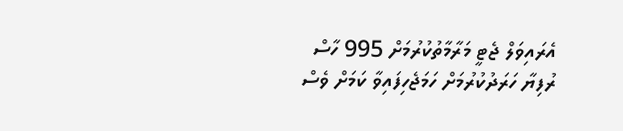އެރައިވަލް ޖެޓީ މަރާމާތުކުރުމަށް 995 ހާސް ރުފިޔާ ހަރަދުކުރުމަށް ހަމަޖެހިފައިވާ ކަމަށް ވެސް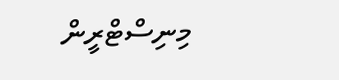މިނިސްޓްރީން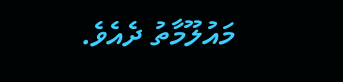މައުލޫމާތު ދެއެވެ.